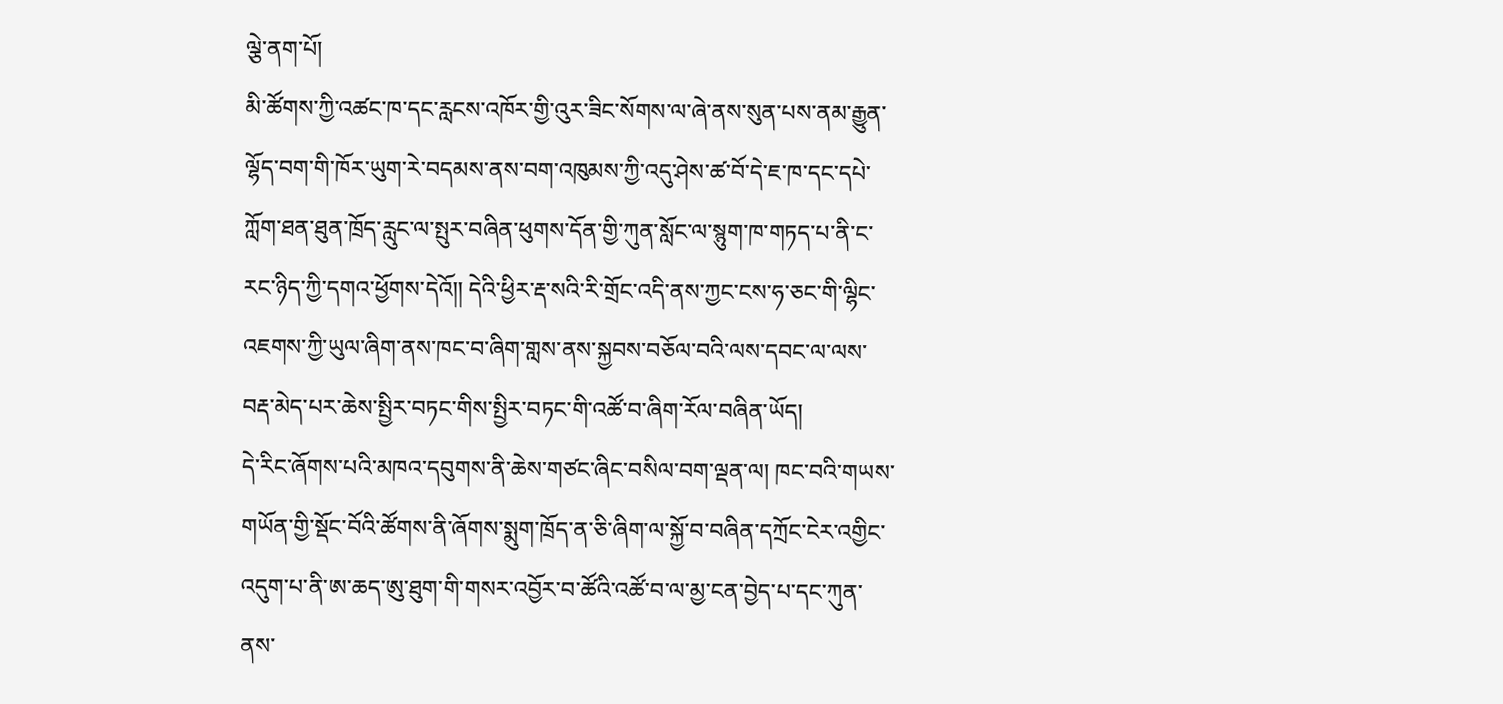ལྕེ་ནག་པོ།
མི་ཚོགས་ཀྱི་འཚང་ཁ་དང་རླངས་འཁོར་གྱི་འུར་ཟིང་སོགས་ལ་ཞེ་ནས་སུན་པས་ནམ་རྒྱུན་ལྷོད་བག་གི་ཁོར་ཡུག་རེ་བདམས་ནས་བག་འཁུམས་ཀྱི་འདུ་ཤེས་ཚ་བོ་དེ་ཇ་ཁ་དང་དཔེ་ཀློག་ཐན་ཐུན་ཁྲོད་རླུང་ལ་སྤུར་བཞིན་ཕུགས་དོན་གྱི་ཀུན་སློང་ལ་སྙུག་ཁ་གཏད་པ་ནི་ང་རང་ཉིད་ཀྱི་དགའ་ཕྱོགས་དེའོ།། དེའི་ཕྱིར་རྡ་སའི་རི་གྲོང་འདི་ནས་ཀྱང་ངས་ཧ་ཅང་གི་ལྷིང་འཇགས་ཀྱི་ཡུལ་ཞིག་ནས་ཁང་བ་ཞིག་གླས་ནས་སྐྱབས་བཅོལ་བའི་ལས་དབང་ལ་ལས་བརྡ་མེད་པར་ཆེས་སྤྱིར་བཏང་གིས་སྤྱིར་བཏང་གི་འཚོ་བ་ཞིག་རོལ་བཞིན་ཡོད།
དེ་རིང་ཞོགས་པའི་མཁའ་དབུགས་ནི་ཆེས་གཙང་ཞིང་བསིལ་བག་ལྡན་ལ། ཁང་བའི་གཡས་གཡོན་གྱི་སྡོང་བོའི་ཚོགས་ནི་ཞོགས་སྨུག་ཁྲོད་ན་ཅི་ཞིག་ལ་སྐྱོ་བ་བཞིན་དཀྲོང་ངེར་འགྱིང་འདུག་པ་ནི་ཨ་ཆད་ཨུ་ཐུག་གི་གསར་འབྱོར་བ་ཚོའི་འཚོ་བ་ལ་མྱ་ངན་བྱེད་པ་དང་ཀུན་ནས་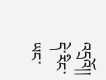འདྲའོ།།
དེ་རིང་ཡང་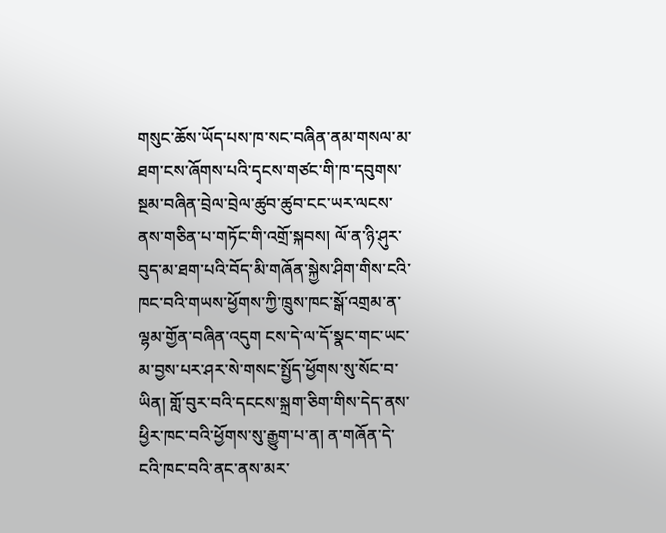གསུང་ཆོས་ཡོད་པས་ཁ་སང་བཞིན་ནམ་གསལ་མ་ཐག་ངས་ཞོགས་པའི་དྭངས་གཙང་གི་ཁ་དབུགས་སྔམ་བཞིན་བྲེལ་བྲེལ་ཚུབ་ཚུབ་ངང་ཡར་ལངས་ནས་གཅིན་པ་གཏོང་གི་འགྲོ་སྐབས། ལོ་ན་ཉི་ཤུར་བུད་མ་ཐག་པའི་བོད་མི་གཞོན་སྐྱེས་ཤིག་གིས་ངའི་ཁང་བའི་གཡས་ཕྱོགས་ཀྱི་ཁྲུས་ཁང་སྒོ་འགྲམ་ན་ལྷམ་གྱོན་བཞིན་འདུག ངས་དེ་ལ་དོ་སྣང་གང་ཡང་མ་བྱས་པར་ཤར་སེ་གསང་སྤྱོད་ཕྱོགས་སུ་སོང་བ་ཡིན། གློ་བུར་བའི་དངངས་སྐྲག་ཅིག་གིས་དེད་ནས་ཕྱིར་ཁང་བའི་ཕྱོགས་སུ་རྒྱུག་པ་ན། ན་གཞོན་དེ་ངའི་ཁང་བའི་ནང་ནས་མར་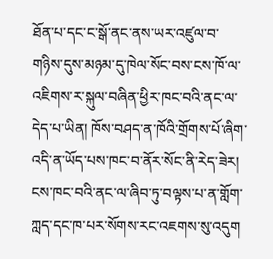ཐོན་པ་དང་ང་སྒོ་ནང་ནས་ཡར་འཛུལ་བ་གཉིས་དུས་མཉམ་དུ་ཁེལ་སོང་བས་ངས་ཁོ་ལ་འཇིགས་ར་སྐུལ་བཞིན་ཕྱིར་ཁང་བའི་ནང་ལ་དེད་པ་ཡིན། ཁོས་བཤད་ན་ཁོའི་གྲོགས་པོ་ཞིག་འདི་ན་ཡོད་པས་ཁང་བ་ནོར་སོང་ནི་རེད་ཟེར། ངས་ཁང་བའི་ནང་ལ་ཞིབ་ཏུ་བལྟས་པ་ན་གློག་ཀླད་དང་ཁ་པར་སོགས་རང་འཇགས་སུ་འདུག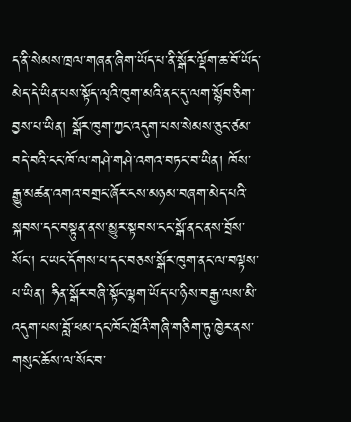ད་ནི་སེམས་ཁྲལ་གཞན་ཞིག་ཡོད་པ་ནི་སྒོར་ལྡོག་ཆ་བོ་ཡོད་མེད་དེ་ཡིན་པས་སྟོད་ལྭའི་ཁུག་མའི་ནང་དུ་ལག་སྙོབ་ཅིག་བྱས་པ་ཡིན། སྒོར་ཁུག་ཀྱང་འདུག་པས་སེམས་ཅུང་ཙམ་བདེ་བའི་ངང་ཁོ་ལ་གཤེ་གཤེ་འགའ་བཏང་བ་ཡིན། ཁོས་རྒྱུ་མཚན་འགའ་བགྲང་ཞོར་ངས་མཉམ་བཞག་མེད་པའི་སྐབས་དང་བསྟུན་ནས་མྱུར་སྟབས་ངང་སྒོ་ནང་ནས་བྲོས་སོང་། ང་ཡང་དོགས་པ་དང་བཅས་སྒོར་ཁུག་ནང་ལ་བལྟས་པ་ཡིན། ཧིན་སྒོར་བཞི་སྟོང་ལྷག་ཡོད་པ་ཉིས་བརྒྱ་ལས་མི་འདུག་པས་བློ་ཕམ་དང་ཁོང་ཁྲོའི་གཞི་གཅིག་ཏུ་ཁྱེར་ནས་གསུང་ཆོས་ལ་སོང་བ་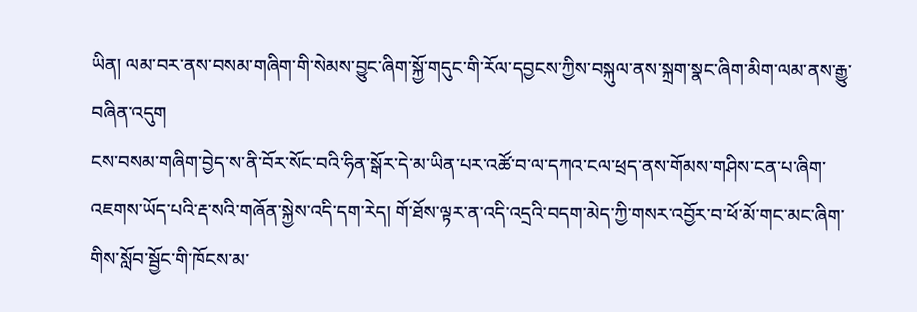ཡིན། ལམ་བར་ནས་བསམ་གཞིག་གི་སེམས་བྱུང་ཞིག་སྐྱོ་གདུང་གི་རོལ་དབྱངས་ཀྱིས་བསྐུལ་ནས་སྐྲག་སྣང་ཞིག་མིག་ལམ་ནས་རྒྱུ་བཞིན་འདུག
ངས་བསམ་གཞིག་བྱེད་ས་ནི་བོར་སོང་བའི་ཧིན་སྒོར་དེ་མ་ཡིན་པར་འཚོ་བ་ལ་དཀའ་ངལ་ཕྲད་ནས་གོམས་གཤིས་ངན་པ་ཞིག་འཇགས་ཡོད་པའི་རྡ་སའི་གཞོན་སྐྱེས་འདི་དག་རེད། གོ་ཐོས་ལྟར་ན་འདི་འདྲའི་བདག་མེད་ཀྱི་གསར་འབྱོར་བ་ཕོ་མོ་གང་མང་ཞིག་གིས་སློབ་སྦྱོང་གི་ཁོངས་མ་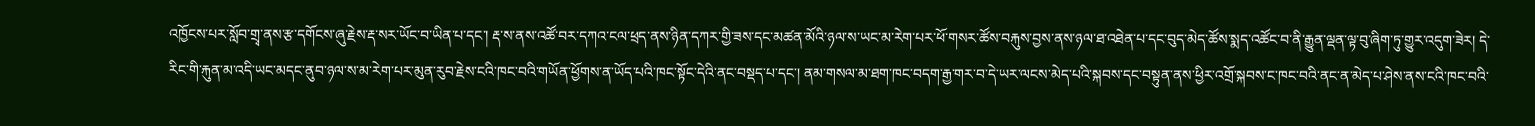འཁྱོངས་པར་སློབ་གྲྭ་ནས་རྩ་དགོངས་ཞུ་རྗེས་རྡ་སར་ཡོང་བ་ཡིན་པ་དང་། རྡ་ས་ནས་འཚོ་བར་དཀའ་ངལ་ཕྲད་ནས་ཉིན་དཀར་གྱི་ཟས་དང་མཚན་མོའི་ཉལ་ས་ཡང་མ་རེག་པར་ཕོ་གསར་ཚོས་བརྐུས་བྱས་ནས་ཉལ་ཐ་འཐེན་པ་དང་བུད་མེད་ཚོས་སྨད་འཚོང་བ་ནི་རྒྱུན་ལྡན་ལྟ་བུ་ཞིག་ཏུ་གྱུར་འདུག་ཟེར། དེ་རིང་གི་རྐུན་མ་འདི་ཡང་མདང་ནུབ་ཉལ་ས་མ་རེག་པར་མུན་རུབ་རྗེས་ངའི་ཁང་བའི་གཡོན་ཕྱོགས་ན་ཡོད་པའི་ཁང་སྟོང་དེའི་ནང་བསྡད་པ་དང་། ནམ་གསལ་མ་ཐག་ཁང་བདག་རྒྱ་གར་བ་དེ་ཡར་ལངས་མེད་པའི་སྐབས་དང་བསྟུན་ནས་ཕྱིར་འགྲོ་སྐབས་ང་ཁང་བའི་ནང་ན་མེད་པ་ཤེས་ནས་ངའི་ཁང་བའི་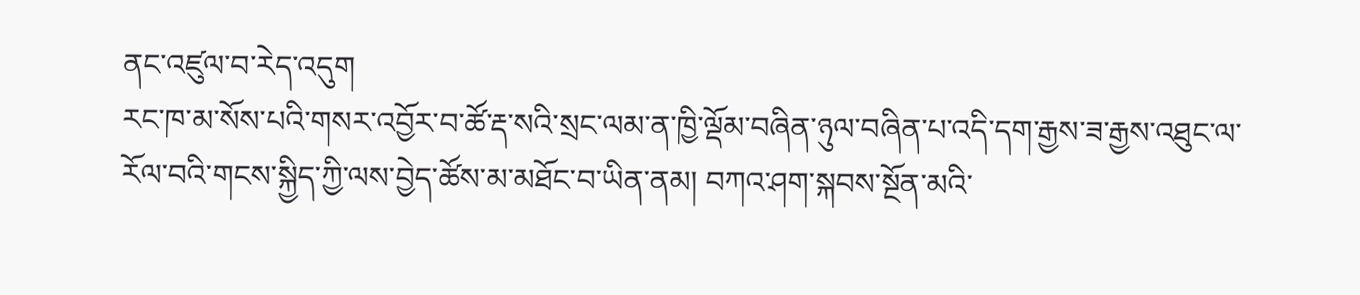ནང་འཛུལ་བ་རེད་འདུག
རང་ཁ་མ་སོས་པའི་གསར་འབྱོར་བ་ཚོ་རྡ་སའི་སྲང་ལམ་ན་ཁྱི་ལྡོམ་བཞིན་ཉུལ་བཞིན་པ་འདི་དག་རྒྱས་ཟ་རྒྱས་འཐུང་ལ་རོལ་བའི་གངས་སྐྱིད་ཀྱི་ལས་བྱེད་ཚོས་མ་མཐོང་བ་ཡིན་ནམ། བཀའ་ཤག་སྐབས་སྔོན་མའི་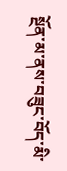སྔོན་མ་ནས་བཟུང་བོད་མི་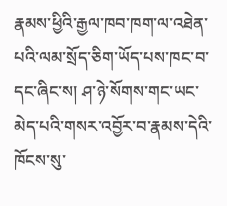རྣམས་ཕྱིའི་རྒྱལ་ཁབ་ཁག་ལ་འཐེན་པའི་ལམ་སྲོད་ཅིག་ཡོད་པས་ཁང་བ་དང་ཞིང་ས། ཤ་ཉེ་སོགས་གང་ཡང་མེད་པའི་གསར་འབྱོར་བ་རྣམས་དེའི་ཁོངས་སུ་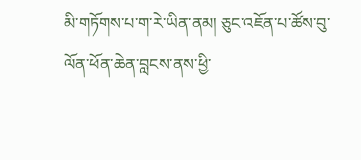མི་གཏོགས་པ་ག་རེ་ཡིན་ནམ། ཅུང་འཇོན་པ་ཚོས་བུ་ལོན་ཕོན་ཆེན་བླངས་ནས་ཕྱི་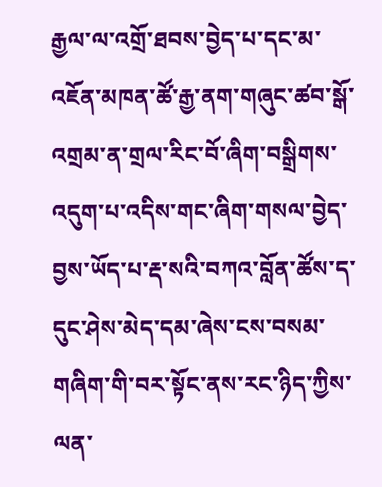རྒྱལ་ལ་འགྲོ་ཐབས་བྱེད་པ་དང་མ་འཇོན་མཁན་ཚོ་རྒྱ་ནག་གཞུང་ཚབ་སྒོ་འགྲམ་ན་གྲལ་རིང་བོ་ཞིག་བསྒྲིགས་འདུག་པ་འདིས་གང་ཞིག་གསལ་བྱེད་བྱས་ཡོད་པ་རྡ་སའི་བཀའ་བློན་ཚོས་ད་དུང་ཤེས་མེད་དམ་ཞེས་ངས་བསམ་གཞིག་གི་བར་སྟོང་ནས་རང་ཉིད་ཀྱིས་ལན་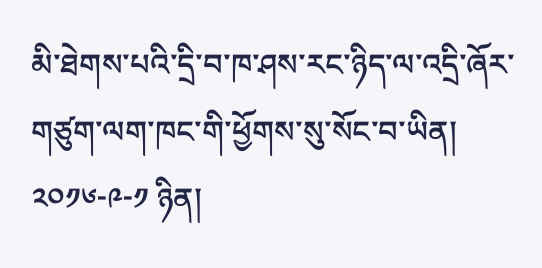མི་ཐེགས་པའི་དྲི་བ་ཁ་ཤས་རང་ཉིད་ལ་འདྲི་ཞོར་གཙུག་ལག་ཁང་གི་ཕྱོགས་སུ་སོང་བ་ཡིན།
༢༠༡༦-༩-༡ ཉིན།